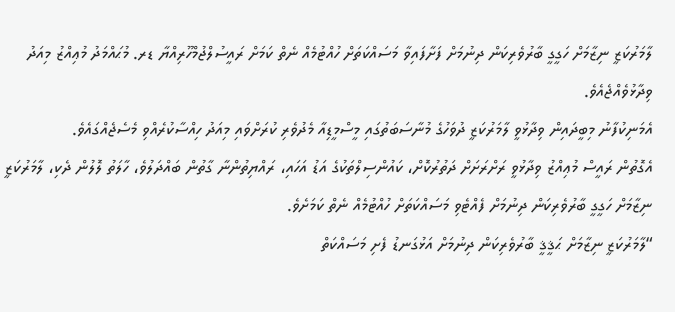ލާމަރުކަޒީ ނިޒާމަށް ހަގީގީ ބާރުވެރިކަން ދިނުމަށް ފަށާފައިވާ މަސައްކަތަށް ހުއްޓުމެއް ނެތް ކަމަށް ރައީސުލްޖުމްހޫރިއްޔާ ޑރ. މުޙައްމަދު މުޢިއްޒު މިއަދު ވިދާޅުވެއްޖެއެވެ.
އެމަނިކުފާނު މިބީދައިން ވިދާޅުވީ ލާމަރުކަޒީ ދުވަހުގެ މުނާސަބަތުގައި މީސްމީޑިއާ މެދުވެރި ކުރަށްވައި މިއަދު ހިއްސާކުރެއްވި މެސެޖެއްގައެވެ.
އެގޮތުން ރައީސް މުޢިއްޒު ވިދާޅުވީ ރަށްރަށަށް ދަތުރުކޮށް، ކައުންސިލްތަކުގެ އަޑު އަހައި، ރައްޔިތުންނާ ގާތުން ބައްދަލުވެ، ހާލަތު ލޮލުން ދެކި، ލާމަރުކަޒީ ނިޒާމަށް ހަގީގީ ބާރުވެރިކަން ދިނުމަށް ފެއްޓެވި މަސައްކަތަށް ހުއްޓުމެއް ނެތް ކަމަށެވެ.
“ލާމަރުކަޒީ ނިޒާމަށް ޙަޤީޤީ ބާރުވެރިކަން ދިނުމަށް އަޅުގަނޑު ފެށި މަސައްކަތް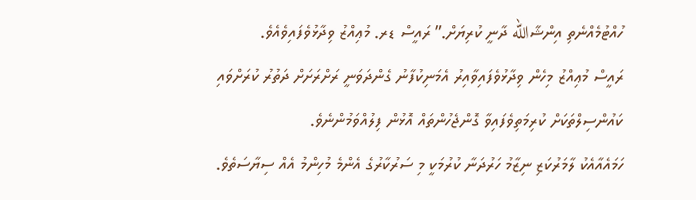ހުއްޓުމެއްނެތި އިންޝާالله ދާނީ ކުރިޔަށް.” ރައީސް ޑރ. މުޢިއްޒު ވިދާޅުވެފައިވެއެވެ.
ރައީސް މުޢިއްޒު މިހެން ވިދާޅުވެފައިވާއިރު އެމަނިކުފާނު ގެންދަވަނީ ރަށްރަށަށް ދަތުރު ކުރަށްވައި ކައުންސިލްތަކަށް ކުރިމަތިވެފައިވާ ގޮންޖެހުންތައް އޮޅުން ފިލުއްވަމުންނެވެ.
ހަމައެއާއެކު ލާމަރުކަޒި ނިޒާމު ހަރުދަނާ ކުރުމަކީ މި ސަރުކާރުގެ އެންމެ މުހިންމު އެއް ސިޔާސަތެވެ.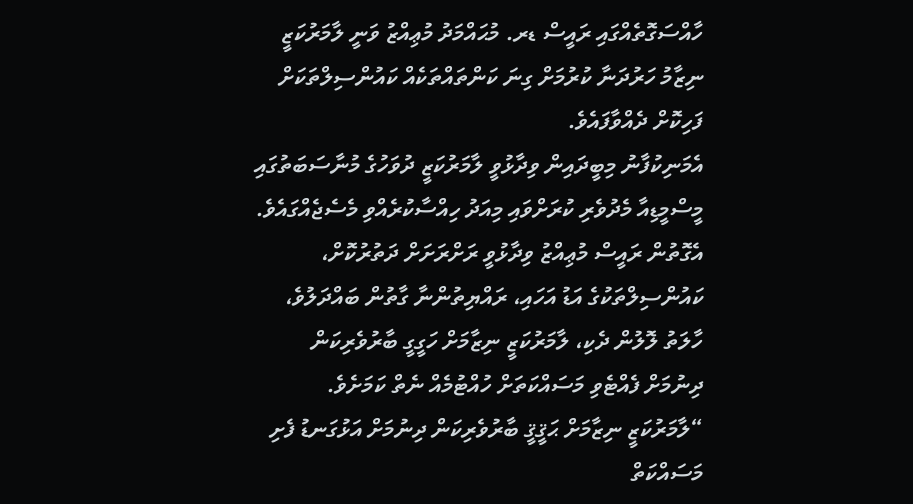ހާއްސަގޮތެއްގައި ރައީސް ޑރ. މުޙައްމަދު މުޢިއްޒު ވަނީ ލާމަރުކަޒީ ނިޒާމު ހަރުދަނާ ކުރުމަށް ގިނަ ކަންތައްތަކެއް ކައުންސިލްތަކަށް ފަހިކޮށް ދެއްވާފައެވެ.
އެމަނިކުފާނު މިބީދައިން ވިދާޅުވީ ލާމަރުކަޒީ ދުވަހުގެ މުނާސަބަތުގައި މީސްމީޑިއާ މެދުވެރި ކުރަށްވައި މިއަދު ހިއްސާކުރެއްވި މެސެޖެއްގައެވެ.
އެގޮތުން ރައީސް މުޢިއްޒު ވިދާޅުވީ ރަށްރަށަށް ދަތުރުކޮށް، ކައުންސިލްތަކުގެ އަޑު އަހައި، ރައްޔިތުންނާ ގާތުން ބައްދަލުވެ، ހާލަތު ލޮލުން ދެކި، ލާމަރުކަޒީ ނިޒާމަށް ހަގީގީ ބާރުވެރިކަން ދިނުމަށް ފެއްޓެވި މަސައްކަތަށް ހުއްޓުމެއް ނެތް ކަމަށެވެ.
“ލާމަރުކަޒީ ނިޒާމަށް ޙަޤީޤީ ބާރުވެރިކަން ދިނުމަށް އަޅުގަނޑު ފެށި މަސައްކަތް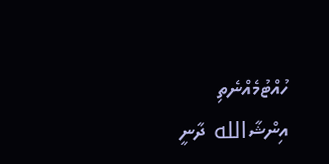ހުއްޓުމެއްނެތި އިންޝާالله ދާނީ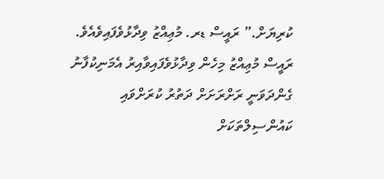ކުރިޔަށް.” ރައީސް ޑރ. މުޢިއްޒު ވިދާޅުވެފައިވެއެވެ.
ރައީސް މުޢިއްޒު މިހެން ވިދާޅުވެފައިވާއިރު އެމަނިކުފާނު ގެންދަވަނީ ރަށްރަށަށް ދަތުރު ކުރަށްވައި ކައުންސިލްތަކަށް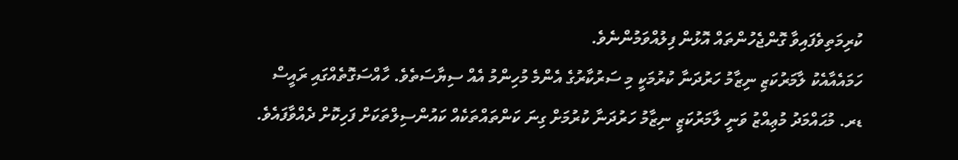ކުރިމަތިވެފައިވާ ގޮންޖެހުންތައް އޮޅުން ފިލުއްވަމުންނެވެ.
ހަމައެއާއެކު ލާމަރުކަޒި ނިޒާމު ހަރުދަނާ ކުރުމަކީ މި ސަރުކާރުގެ އެންމެ މުހިންމު އެއް ސިޔާސަތެވެ. ހާއްސަގޮތެއްގައި ރައީސް ޑރ. މުޙައްމަދު މުޢިއްޒު ވަނީ ލާމަރުކަޒީ ނިޒާމު ހަރުދަނާ ކުރުމަށް ގިނަ ކަންތައްތަކެއް ކައުންސިލްތަކަށް ފަހިކޮށް ދެއްވާފައެވެ.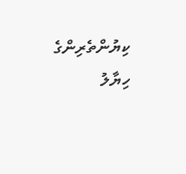ކިޔުންތެރިންގެ ހިޔާލު